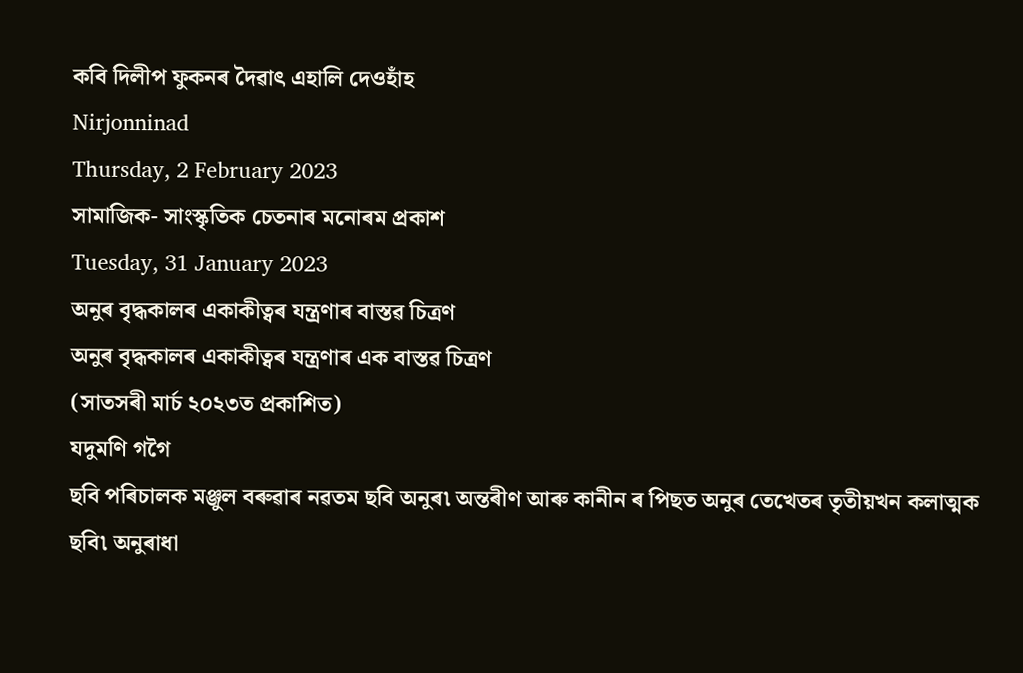কবি দিলীপ ফুকনৰ দৈৱাৎ এহালি দেওহাঁহ
Nirjonninad
Thursday, 2 February 2023
সামাজিক- সাংস্কৃতিক চেতনাৰ মনোৰম প্ৰকাশ
Tuesday, 31 January 2023
অনুৰ বৃদ্ধকালৰ একাকীত্বৰ যন্ত্ৰণাৰ বাস্তৱ চিত্ৰণ
অনুৰ বৃদ্ধকালৰ একাকীত্বৰ যন্ত্ৰণাৰ এক বাস্তৱ চিত্ৰণ
(সাতসৰী মাৰ্চ ২০২৩ত প্ৰকাশিত)
যদুমণি গগৈ
ছবি পৰিচালক মঞ্জুল বৰুৱাৰ নৱতম ছবি অনুৰ৷ অন্তৰীণ আৰু কানীন ৰ পিছত অনুৰ তেখেতৰ তৃতীয়খন কলাত্মক ছবি৷ অনুৰাধা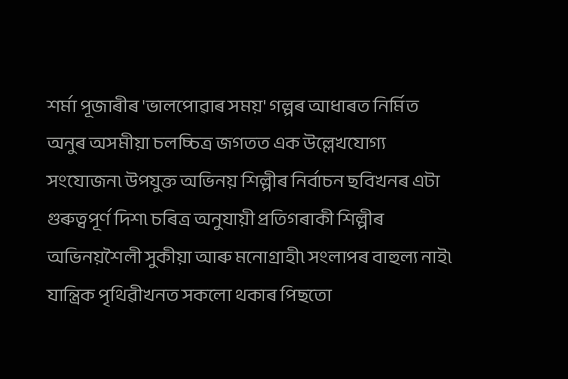শৰ্মা পূজাৰীৰ 'ভালপোৱাৰ সময়' গল্পৰ আধাৰত নিৰ্মিত অনুৰ অসমীয়া চলচ্চিত্ৰ জগতত এক উল্লেখযোগ্য সংযোজন৷ উপযুক্ত অভিনয় শিল্পীৰ নিৰ্বাচন ছবিখনৰ এটা গুৰুত্বপূৰ্ণ দিশ৷ চৰিত্ৰ অনুযায়ী প্ৰতিগৰাকী শিল্পীৰ অভিনয়শৈলী সুকীয়া আৰু মনোগ্ৰাহী৷ সংলাপৰ বাহুল্য নাই৷ যান্ত্ৰিক পৃথিৱীখনত সকলো থকাৰ পিছতো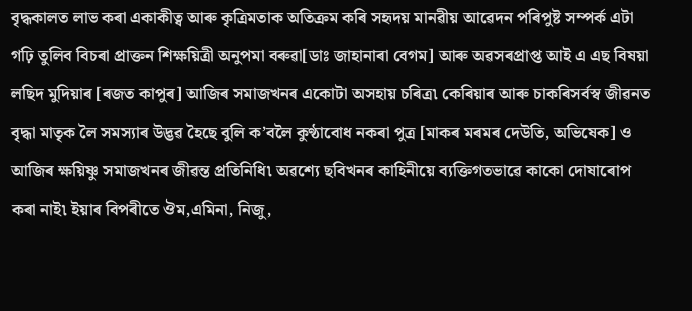বৃদ্ধকালত লাভ কৰা একাকীত্ব আৰু কৃত্ৰিমতাক অতিক্ৰম কৰি সহৃদয় মানৱীয় আৱেদন পৰিপুষ্ট সম্পৰ্ক এটা গঢ়ি তুলিব বিচৰা প্ৰাক্তন শিক্ষয়িত্ৰী অনুপমা বৰুৱা[ডাঃ জাহানাৰা বেগম] আৰু অৱসৰপ্ৰাপ্ত আই এ এছ বিষয়া লছিদ মুদিয়াৰ [ৰজত কাপুৰ] আজিৰ সমাজখনৰ একোটা অসহায় চৰিত্ৰ৷ কেৰিয়াৰ আৰু চাকৰিসৰ্বস্ব জীৱনত বৃদ্ধা মাতৃক লৈ সমস্যাৰ উদ্ভৱ হৈছে বুলি ক’বলৈ কুণ্ঠাবোধ নকৰা পুত্ৰ [মাকৰ মৰমৰ দেউতি, অভিষেক] ও আজিৰ ক্ষয়িষ্ণু সমাজখনৰ জীৱন্ত প্ৰতিনিধি৷ অৱশ্যে ছবিখনৰ কাহিনীয়ে ব্যক্তিগতভাৱে কাকো দোষাৰোপ কৰা নাই৷ ইয়াৰ বিপৰীতে ঔম,এমিনা, নিজু,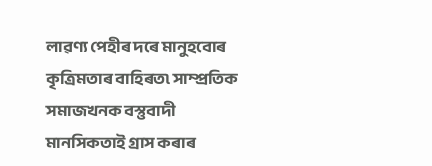লাৱণ্য পেহীৰ দৰে মানুহবোৰ কৃত্ৰিমতাৰ বাহিৰত৷ সাম্প্ৰতিক সমাজখনক বস্তুবাদী মানসিকতাই গ্ৰাস কৰাৰ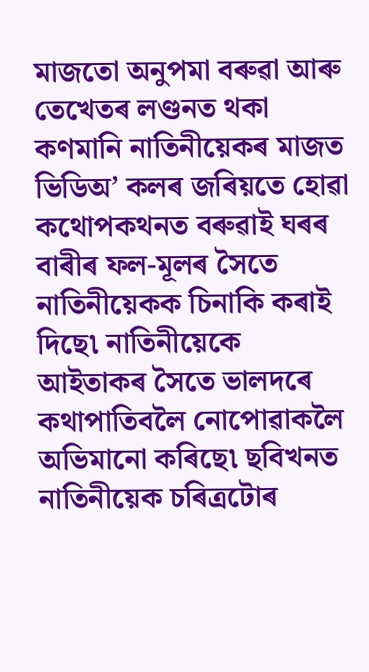মাজতো অনুপমা বৰুৱা আৰু তেখেতৰ লণ্ডনত থকা কণমানি নাতিনীয়েকৰ মাজত ভিডিঅ’ কলৰ জৰিয়তে হোৱা কথোপকথনত বৰুৱাই ঘৰৰ বাৰীৰ ফল-মূলৰ সৈতে নাতিনীয়েকক চিনাকি কৰাই দিছে৷ নাতিনীয়েকে আইতাকৰ সৈতে ভালদৰে কথাপাতিবলৈ নোপোৱাকলৈ অভিমানো কৰিছে৷ ছবিখনত নাতিনীয়েক চৰিত্ৰটোৰ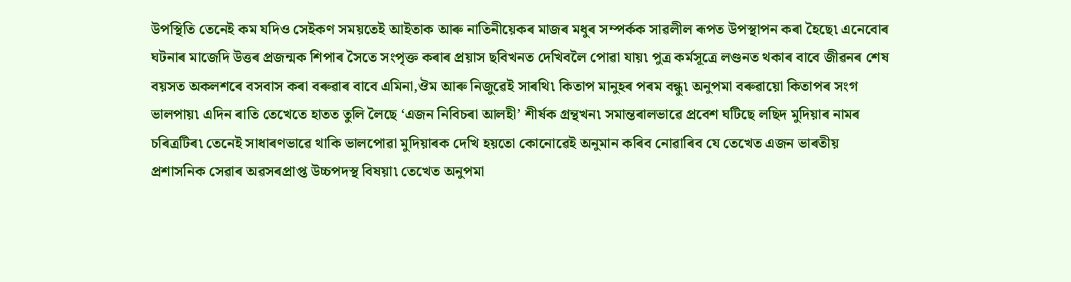উপস্থিতি তেনেই কম যদিও সেইকণ সময়তেই আইতাক আৰু নাতিনীয়েকৰ মাজৰ মধুৰ সম্পৰ্কক সাৱলীল ৰূপত উপস্থাপন কৰা হৈছে৷ এনেবোৰ ঘটনাৰ মাজেদি উত্তৰ প্ৰজন্মক শিপাৰ সৈতে সংপৃক্ত কৰাৰ প্ৰয়াস ছবিখনত দেখিবলৈ পোৱা যায়৷ পুত্ৰ কৰ্মসূত্ৰে লণ্ডনত থকাৰ বাবে জীৱনৰ শেষ বয়সত অকলশৰে বসবাস কৰা বৰুৱাৰ বাবে এমিনা,ঔম আৰু নিজুৱেই সাৰথি৷ কিতাপ মানুহৰ পৰম বন্ধু৷ অনুপমা বৰুৱায়ো কিতাপৰ সংগ ভালপায়৷ এদিন ৰাতি তেখেতে হাতত তুলি লৈছে ‘এজন নিবিচৰা আলহী’ শীৰ্ষক গ্ৰন্থখন৷ সমান্তৰালভাৱে প্ৰবেশ ঘটিছে লছিদ মুদিয়াৰ নামৰ চৰিত্ৰটিৰ৷ তেনেই সাধাৰণভাৱে থাকি ভালপোৱা মুদিয়াৰক দেখি হয়তো কোনোৱেই অনুমান কৰিব নোৱাৰিব যে তেখেত এজন ভাৰতীয় প্ৰশাসনিক সেৱাৰ অৱসৰপ্ৰাপ্ত উচ্চপদস্থ বিষয়া৷ তেখেত অনুপমা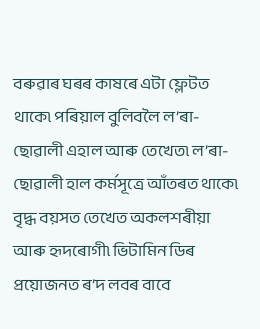বৰুৱাৰ ঘৰৰ কাষৰে এটা ফ্লেটত থাকে৷ পৰিয়াল বুলিবলৈ ল’ৰা-ছোৱালী এহাল আৰু তেখেত৷ ল’ৰা-ছোৱালী হাল কৰ্মসূত্ৰে আঁতৰত থাকে৷ বৃদ্ধ বয়সত তেখেত অকলশৰীয়া আৰু হৃদৰোগী৷ ভিটামিন ডিৰ প্ৰয়োজনত ৰ’দ লবৰ বাবে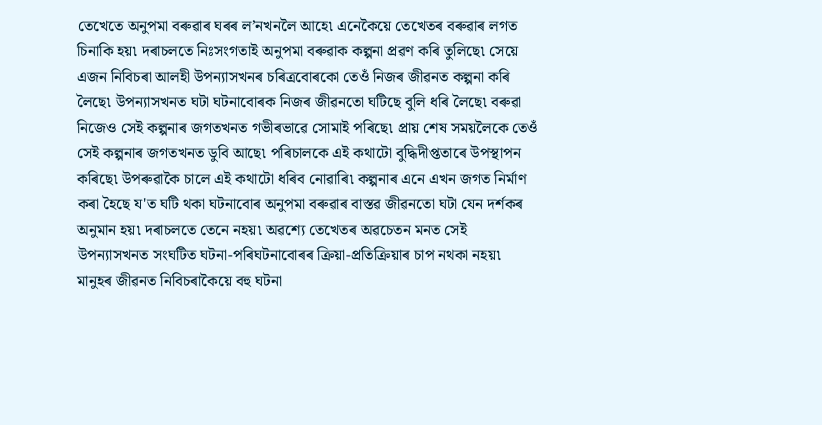তেখেতে অনুপমা বৰুৱাৰ ঘৰৰ ল’নখনলৈ আহে৷ এনেকৈয়ে তেখেতৰ বৰুৱাৰ লগত চিনাকি হয়৷ দৰাচলতে নিঃসংগতাই অনুপমা বৰুৱাক কল্পনা প্ৰৱণ কৰি তুলিছে৷ সেয়ে এজন নিবিচৰা আলহী উপন্যাসখনৰ চৰিত্ৰবোৰকো তেওঁ নিজৰ জীৱনত কল্পনা কৰি লৈছে৷ উপন্যাসখনত ঘটা ঘটনাবোৰক নিজৰ জীৱনতো ঘটিছে বুলি ধৰি লৈছে৷ বৰুৱা নিজেও সেই কল্পনাৰ জগতখনত গভীৰভাৱে সোমাই পৰিছে৷ প্ৰায় শেষ সময়লৈকে তেওঁ সেই কল্পনাৰ জগতখনত ডুবি আছে৷ পৰিচালকে এই কথাটো বুদ্ধিদীপ্ততাৰে উপস্থাপন কৰিছে৷ উপৰুৱাকৈ চালে এই কথাটো ধৰিব নোৱাৰি৷ কল্পনাৰ এনে এখন জগত নিৰ্মাণ কৰা হৈছে য'ত ঘটি থকা ঘটনাবোৰ অনুপমা বৰুৱাৰ বাস্তৱ জীৱনতো ঘটা যেন দৰ্শকৰ অনুমান হয়৷ দৰাচলতে তেনে নহয়৷ অৱশ্যে তেখেতৰ অৱচেতন মনত সেই উপন্যাসখনত সংঘটিত ঘটনা-পৰিঘটনাবোৰৰ ক্ৰিয়া-প্ৰতিক্ৰিয়াৰ চাপ নথকা নহয়৷
মানুহৰ জীৱনত নিবিচৰাকৈয়ে বহু ঘটনা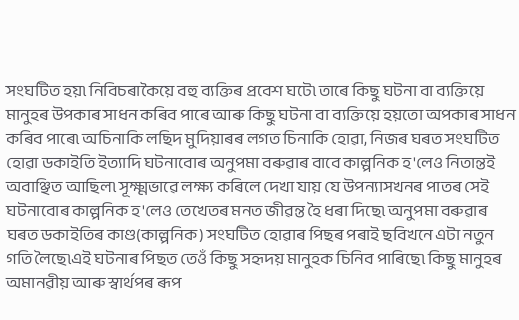সংঘটিত হয়৷ নিবিচৰাকৈয়ে বহু ব্যক্তিৰ প্ৰবেশ ঘটে৷ তাৰে কিছু ঘটনা বা ব্যক্তিয়ে মানুহৰ উপকাৰ সাধন কৰিব পাৰে আৰু কিছু ঘটনা বা ব্যক্তিয়ে হয়তো অপকাৰ সাধন কৰিব পাৰে৷ অচিনাকি লছিদ মুদিয়াৰৰ লগত চিনাকি হোৱা, নিজৰ ঘৰত সংঘটিত হোৱা ডকাইতি ইত্যাদি ঘটনাবোৰ অনুপমা বৰুৱাৰ বাবে কাল্পনিক হ'লেও নিতান্তই অবাঞ্ছিত আছিল৷ সূক্ষ্মভাৱে লক্ষ্য কৰিলে দেখা যায় যে উপন্যাসখনৰ পাতৰ সেই ঘটনাবোৰ কাল্পনিক হ'লেও তেখেতৰ মনত জীৱন্ত হৈ ধৰা দিছে৷ অনুপমা বৰুৱাৰ ঘৰত ডকাইতিৰ কাণ্ড(কাল্পনিক) সংঘটিত হোৱাৰ পিছৰ পৰাই ছবিখনে এটা নতুন গতি লৈছে৷এই ঘটনাৰ পিছত তেওঁ কিছু সহৃদয় মানুহক চিনিব পাৰিছে৷ কিছু মানুহৰ অমানৱীয় আৰু স্বাৰ্থপৰ ৰূপ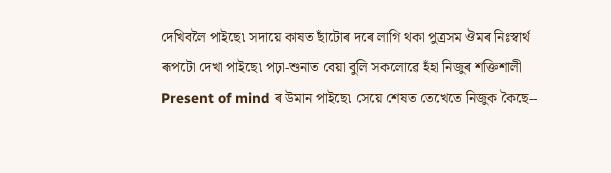দেখিবলৈ পাইছে৷ সদায়ে কাষত ছাঁটোৰ দৰে লাগি থকা পুত্ৰসম ঔমৰ নিঃস্বাৰ্থ ৰূপটো দেখা পাইছে৷ পঢ়া-শুনাত বেয়া বুলি সকলোৱে হঁহা নিজুৰ শক্তিশালী Present of mind ৰ উমান পাইছে৷ সেয়ে শেষত তেখেতে নিজুক কৈছে--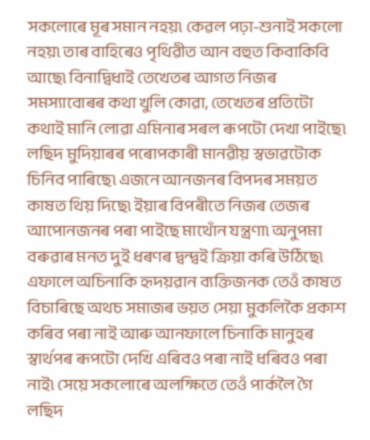সকলোৰে মূৰ সমান নহয়৷ কেৱল পঢ়া-শুনাই সকলো নহয়৷ তাৰ বাহিৰেও পৃথিৱীত আন বহুত কিবাকিবি আছে৷ বিনাদ্বিধাই তেখেতৰ আগত নিজৰ সমস্যাবোৰৰ কথা খুলি কোৱা, তেখেতৰ প্ৰতিটো কথাই মানি লোৱা এমিনাৰ সৰল ৰূপটো দেখা পাইছে৷ লছিদ মুদিয়াৰৰ পৰোপকাৰী মানৱীয় স্বভাৱটোক চিনিব পাৰিছে৷ এজনে আনজনৰ বিপদৰ সময়ত কাষত থিয় দিছে৷ ইয়াৰ বিপৰীতে নিজৰ তেজৰ আপোনজনৰ পৰা পাইছে মাথোঁন যন্ত্ৰণা৷ অনুপমা বৰুৱাৰ মনত দুই ধৰণৰ দ্বন্দ্বই ক্ৰিয়া কৰি উঠিছে৷ এফালে অচিনাকি হৃদয়ৱান ব্যক্তিজনক তেওঁ কাষত বিচাৰিছে অথচ সমাজৰ ভয়ত সেয়া মুকলিকৈ প্ৰকাশ কৰিব পৰা নাই আৰু আনফালে চিনাকি মানুহৰ স্বাৰ্থপৰ ৰূপটো দেখি এৰিবও পৰা নাই ধৰিবও পৰা নাই৷ সেয়ে সকলোৰে অলক্ষিতে তেওঁ পাৰ্কলৈ গৈ লছিদ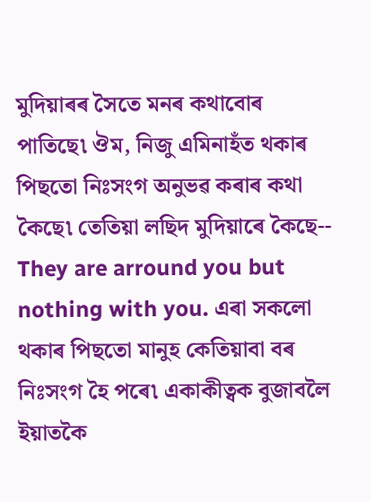মুদিয়াৰৰ সৈতে মনৰ কথাবোৰ পাতিছে৷ ঔম, নিজু এমিনাহঁত থকাৰ পিছতো নিঃসংগ অনুভৱ কৰাৰ কথা কৈছে৷ তেতিয়া লছিদ মুদিয়াৰে কৈছে-- They are arround you but nothing with you. এৰা সকলো থকাৰ পিছতো মানুহ কেতিয়াবা বৰ নিঃসংগ হৈ পৰে৷ একাকীত্বক বুজাবলৈ ইয়াতকৈ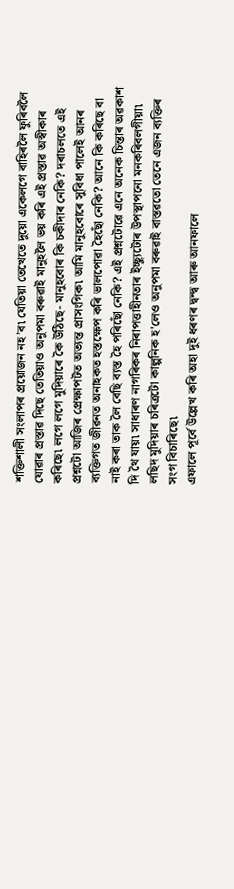শক্তিশালী সংলাপৰ প্ৰয়োজন নহ’ব৷ যেতিয়া তেখেতে দুয়ো একেলগে বাহিৰলৈ ফুৰিবলৈ যোৱাৰ প্ৰস্তাৱ দিছে তেতিয়াও অনুপমা বৰুৱাই মানুহলৈ ভয় কৰি এই প্ৰস্তাৱ অস্বীকাৰ কৰিছে৷ লগে লগে মুদিয়াৰে কৈ উঠিছে- মানুহবোৰ কি চকীদাৰ নেকি? দৰাচলতে এই প্ৰশ্নটো আজিৰ প্ৰেক্ষাপটত অত্যন্ত প্ৰাসংগিক৷ আমি মানুহবোৰে সুবিধা পালেই আনৰ ব্যক্তিগত জীৱনত অনাহকত হস্তক্ষেপ কৰি ভালপোৱা হৈছোঁ নেকি? আনে কি কৰিছে বা নাই কৰা তাক লৈ বেছি ব্যস্ত হৈ পৰিছোঁ নেকি? এই প্ৰশ্নটোৱে এনে অনেক চিন্তাৰ অৱকাশ দি থৈ যায়৷ সাধাৰণ নাগৰিকৰ নিৰাপত্তাহীনতাৰ ইচ্ছ্যুটোৰ উপস্থাপনো মনকৰিবলগীয়া৷ লছিদ মুদিয়াৰ চৰিত্ৰটো কাল্পনিক হ'লেও অনুপমা বৰুৱাই বাস্তৱতো তেনে এজন ব্যক্তিৰ সংগ বিচাৰিছে৷
এফালে পূৰ্বে উল্লেখ কৰি অহা দুই ধৰণৰ দ্বন্দ্ব আৰু আনফালে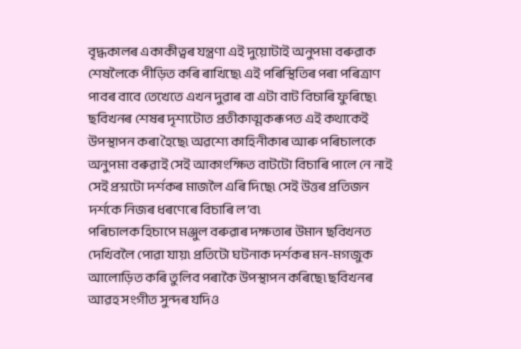বৃদ্ধকালৰ একাকীত্বৰ যন্ত্ৰণা এই দুয়োটাই অনুপমা বৰুৱাক শেষলৈকে পীড়িত কৰি ৰাখিছে৷ এই পৰিস্থিতিৰ পৰা পৰিত্ৰাণ পাবৰ বাবে তেখেতে এখন দুৱাৰ বা এটা বাট বিচাৰি ফুৰিছে৷
ছবিখনৰ শেষৰ দৃশ্যটোত প্ৰতীকাত্মকৰূপত এই কথাকেই উপস্থাপন কৰা হৈছে৷ অৱশ্যে কাহিনীকাৰ আৰু পৰিচালকে অনুপমা বৰুৱাই সেই আকাংক্ষিত বাটটো বিচাৰি পালে নে নাই সেই প্ৰশ্নটো দৰ্শকৰ মাজলৈ এৰি দিছে৷ সেই উত্তৰ প্ৰতিজন দৰ্শকে নিজৰ ধৰণেৰে বিচাৰি ল’ব৷
পৰিচালক হিচাপে মঞ্জুল বৰুৱাৰ দক্ষতাৰ উমান ছবিখনত দেখিবলৈ পোৱা যায়৷ প্ৰতিটো ঘটনাক দৰ্শকৰ মন-মগজুক আলোড়িত কৰি তুলিব পৰাকৈ উপস্থাপন কৰিছে৷ ছবিখনৰ আৱহ সংগীত সুন্দৰ যদিও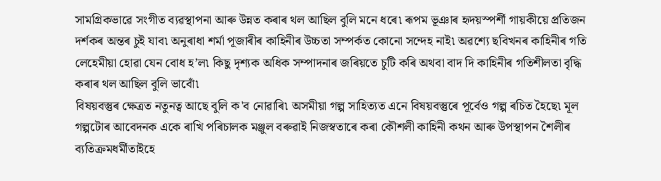সামগ্ৰিকভাৱে সংগীত ব্যৱস্থাপনা আৰু উন্নত কৰাৰ থল আছিল বুলি মনে ধৰে৷ ৰূপম ভূঞাৰ হৃদয়স্পৰ্শী গায়কীয়ে প্ৰতিজন দৰ্শকৰ অন্তৰ চুই যাব৷ অনুৰাধা শৰ্মা পূজাৰীৰ কাহিনীৰ উচ্চতা সম্পৰ্কত কোনো সন্দেহ নাই৷ অৱশ্যে ছবিখনৰ কাহিনীৰ গতি লেহেমীয়া হোৱা যেন বোধ হ’ল৷ কিছু দৃশ্যক অধিক সম্পাদনাৰ জৰিয়তে চুটি কৰি অথবা বাদ দি কাহিনীৰ গতিশীলতা বৃদ্ধি কৰাৰ থল আছিল বুলি ভাবোঁ৷
বিষয়বস্তুৰ ক্ষেত্ৰত নতুনত্ব আছে বুলি ক'ব নোৱাৰি৷ অসমীয়া গল্প সাহিত্যত এনে বিষয়বস্তুৰে পূৰ্বেও গল্প ৰচিত হৈছে৷ মূল গল্পটোৰ আবেদনক একে ৰাখি পৰিচালক মঞ্জুল বৰুৱাই নিজস্বতাৰে কৰা কৌশলী কাহিনী কথন আৰু উপস্থাপন শৈলীৰ ব্যতিক্ৰমধৰ্মীতাইহে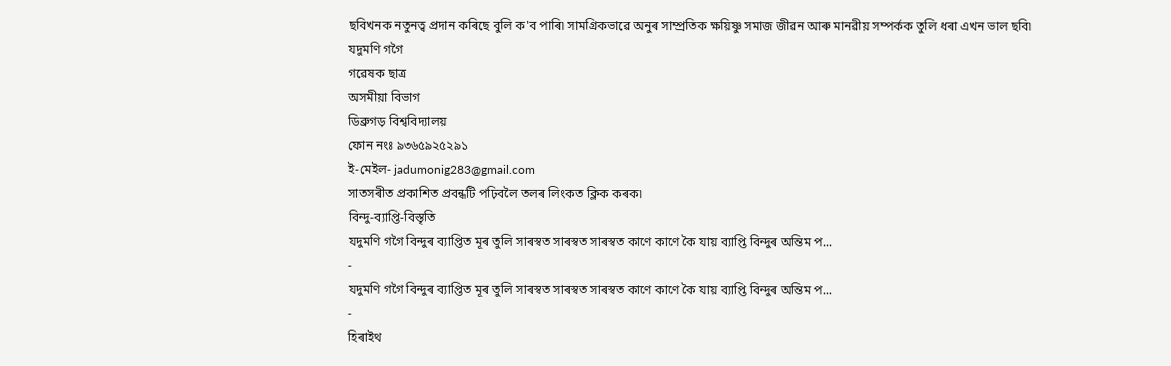ছবিখনক নতুনত্ব প্ৰদান কৰিছে বুলি ক'ব পাৰি৷ সামগ্ৰিকভাৱে অনুৰ সাম্প্ৰতিক ক্ষয়িষ্ণু সমাজ জীৱন আৰু মানৱীয় সম্পৰ্কক তুলি ধৰা এখন ভাল ছবি৷
যদুমণি গগৈ
গৱেষক ছাত্ৰ
অসমীয়া বিভাগ
ডিব্ৰুগড় বিশ্ববিদ্যালয়
ফোন নংঃ ৯৩৬৫৯২৫২৯১
ই-মেইল- jadumonig283@gmail.com
সাতসৰীত প্ৰকাশিত প্ৰবন্ধটি পঢ়িবলৈ তলৰ লিংকত ক্লিক কৰক৷
বিন্দু-ব্যাপ্তি-বিস্তৃতি
যদুমণি গগৈ বিন্দুৰ ব্যাপ্তিত মূৰ তুলি সাৰস্বত সাৰস্বত সাৰস্বত কাণে কাণে কৈ যায় ব্যাপ্তি বিন্দুৰ অন্তিম প...
-
যদুমণি গগৈ বিন্দুৰ ব্যাপ্তিত মূৰ তুলি সাৰস্বত সাৰস্বত সাৰস্বত কাণে কাণে কৈ যায় ব্যাপ্তি বিন্দুৰ অন্তিম প...
-
হিৰাইথ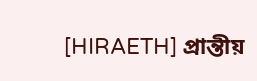[HIRAETH] প্ৰান্তীয়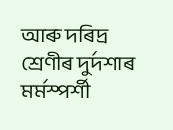আৰু দৰিদ্ৰ শ্ৰেণীৰ দুৰ্দশাৰ মৰ্মস্পৰ্শী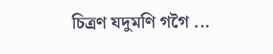চিত্ৰণ যদুমণি গগৈ ...